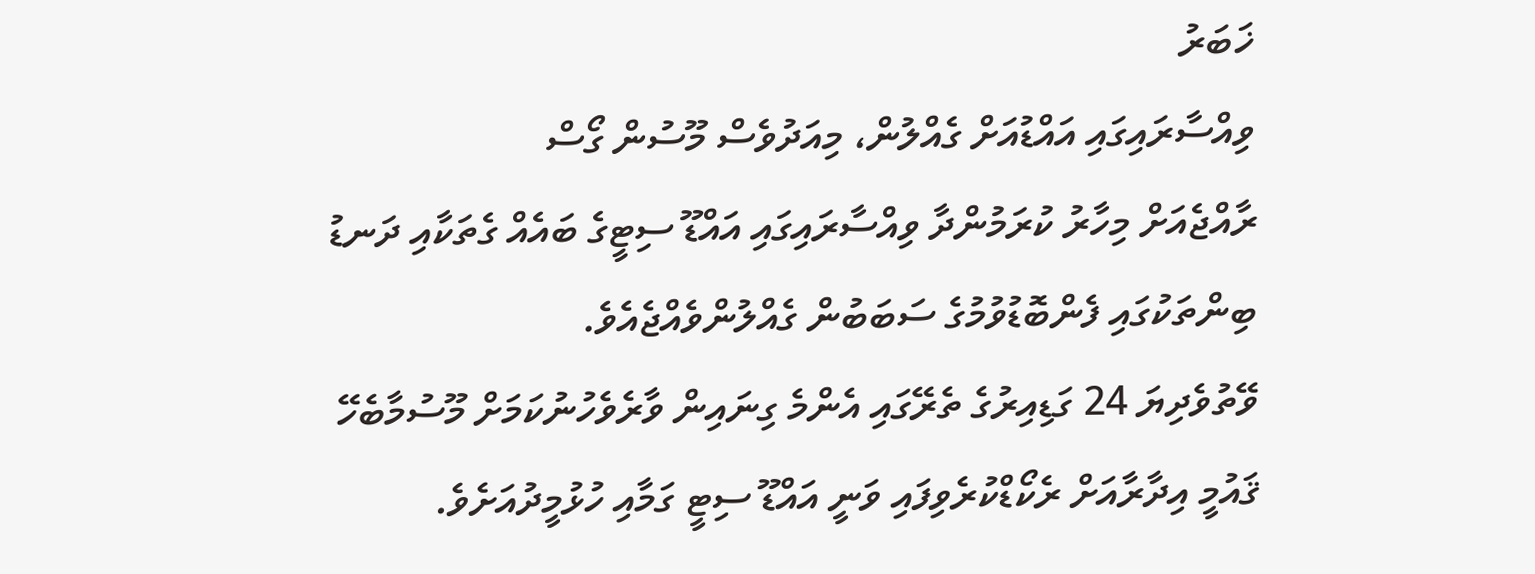ޚަބަރު
ވިއްސާރައިގައި އައްޑުއަށް ގެއްލުން، މިއަދުވެސް މޫސުން ގޯސް
ރާއްޖެއަށް މިހާރު ކުރަމުންދާ ވިއްސާރައިގައި އައްޑޫ ސިޓީގެ ބައެއް ގެތަކާއި ދަނޑު ބިންތަކުގައި ފެންބޮޑުވުމުގެ ސަބަބުން ގެއްލުންވެއްޖެއެވެ.
ވޭތުވެދިޔަ 24 ގަޑިއިރުގެ ތެރޭގައި އެންމެ ގިނައިން ވާރެވެހުނުކަމަށް މޫސުމާބެހޭ ޤައުމީ އިދާރާއަށް ރެކޯޑްކުރެވިފައި ވަނީ އައްޑޫ ސިޓީ ގަމާއި ހުޅުމީދުއަށެވެ.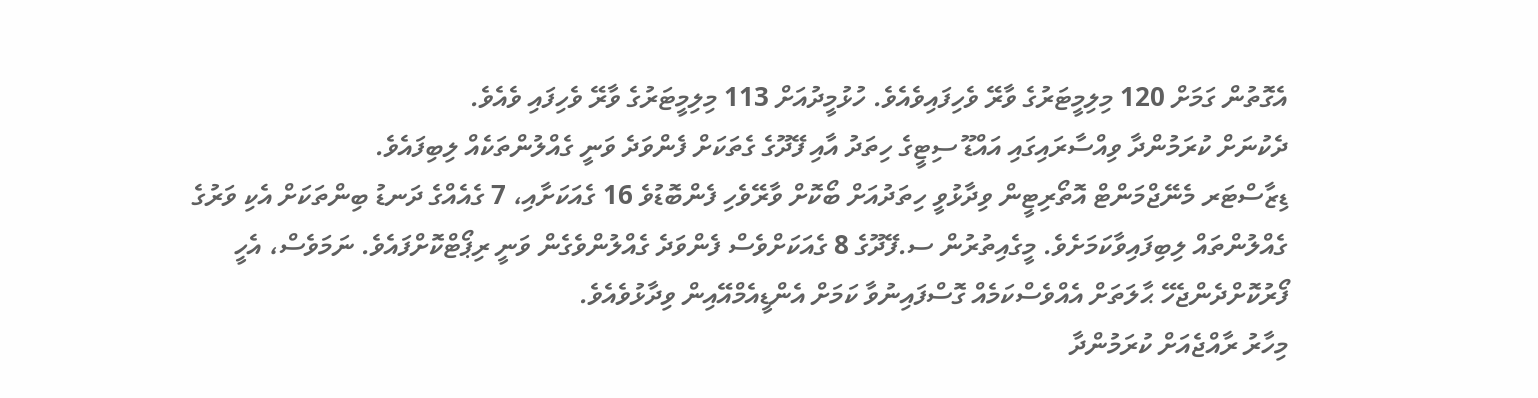އެގޮތުން ގަމަށް 120 މިލިމީޓަރުގެ ވާރޭ ވެހިފައިވެއެވެ. ހުޅުމީދުއަށް 113 މިލިމީޓަރުގެ ވާރޭ ވެހިފައި ވެއެވެ.
ދެކުނަށް ކުރަމުންދާ ވިއްސާރައިގައި އައްޑޫ ސިޓީގެ ހިތަދު އާއި ފޭދޫގެ ގެތަކަށް ފެންވަދެ ވަނީ ގެއްލުންތަކެއް ލިބިފައެވެ.
ޑިޒާސްޓަރ މެނޭޖްމަންޓް އޮތޯރިޓީން ވިދާޅުވީ ހިތަދުއަށް ބޯކޮށް ވާރޭވެހި ފެންބޮޑުވެ 16 ގެއަކަށާއި، 7 ގެއެއްގެ ދަނޑު ބިންތަކަށް އެކި ވަރުގެ ގެއްލުންތައް ލިބިފައިވާކަމަށެވެ. މީގެއިތުރުން ސ.ފޭދޫގެ 8 ގެއަކަށްވެސް ފެންވަދެ ގެއްލުންވެގެން ވަނީ ރިޕޯޓްކޮށްފައެވެ. ނަމަވެސް، އެހީ ފޯރުކޮށްދެންޖެހޭ ޙާލަތަށް އެއްވެސްކަމެއް ގޮސްފައިނުވާ ކަމަށް އެންޑީއެމްއޭއިން ވިދާޅުވެއެވެ.
މިހާރު ރާއްޖެއަށް ކުރަމުންދާ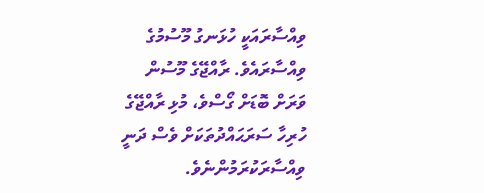ވިއްސާރައަކީ ހުޅަނގު މޫސުމުގެ ވިއްސާރައެވެ. ރާއްޖޭގެ މޫސުން ވަރަށް ބޮޑަށް ގޯސްވެ، މުޅި ރާއްޖޭގެ ހުރިހާ ސަރަޙައްދުތަކަށް ވެސް ދަނީ ވިއްސާރަކުރަމުންނެވެ.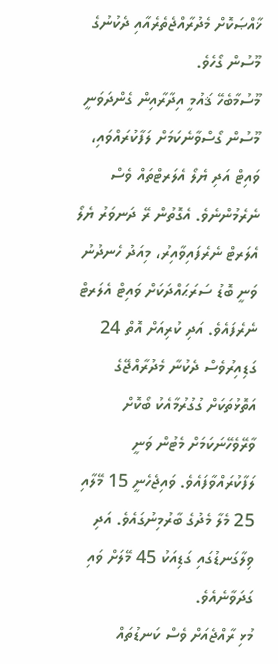ޚާއްޞަކޮށް މެދުރާއްޖެތެރެއާއި ދެކުނުގެ މޫސުން ގޯހެވެ.
މޫސުމާބެހޭ ޤައުމީ އިދާރާއިން ގެންދަވަނީ މޫސުން ގޯސްވާނެކަމަށް ލަފާކުރައްވައި، ވައިޓް އަދި ޔެލޯ އެލަރޓްތައް ވެސް ނެރެމުންނެވެ. އެގޮތުން ރޭ ދަނވަރު ޔެލޯ އެލަރޓް ނެރެފައިވާއިރު، މިއަދު ހެނދުނު ވަނީ ބޮޑު ސަރަޙައްދަކަށް ވައިޓް އެލަރޓް ނެރެފައެވެ. އަދި ކުރިއަށް އޮތް 24 ގަޑިއިރުވެސް ދެކުނާ މެދުރާއްޖޭގެ އަތޮޅުތަކަށް ގުގުރުމާއެކު ބޯކޮށް ވާރޭވެހޭނަކަމަށް މެޓުން ވަނީ ލަފާކުރައްވާފައެވެ. ވައިޖެހެނީ 15 މޭލާއި 25 މެލާ މެދުގެ ބާރުމިނުގައެވެ. އަދި ވިލާގަނޑުގައި ގަޑިއަކު 45 މޭލަށް ވައި ގަދަވާނެއެވެ.
މުޅި ރާއްޖެއަށް ވެސް ކަނޑުތައް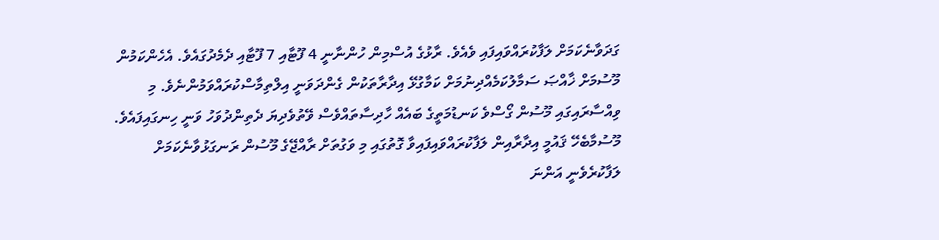ގަދަވާނެކަމަށް ލަފާކުރައްވައިފައި ވެއެވެ. ރާޅުގެ އުސްމިން ހުންނާނީ 4 ފޫޓާއި 7 ފޫޓާއި ދެމެދުގައެވެ. އެހެންކަމުން މޫސުމަށް ޚާއްޞަ ސަމާލުކަމެއްދިނުމަށް ކަމާގުޅޭ އިދާރާތަކުން ގެންދަވަނީ އިލްތިމާސްކުރައްވަމުންނެވެ. މި ވިއްސާރައިގައި މޫސުން ގޯސްވެ ކަނޑުމަތީގެ ބައެއް ހާދިސާތައްވެސް ވޭތުވެދިޔަ ދެތިންދުވަހު ވަނީ ހިނގައިފައެވެ.
މޫސުމާބެހޭ ޤައުމީ އިދާރާއިން ލަފާކުރައްވައިފައިވާ ގޮތުގައި މި ވަގުތަށް ރާއްޖޭގެ މޫސުން ރަނގަޅުވާނެކަމަށް ލަފާކުރެވެނީ އަންނަ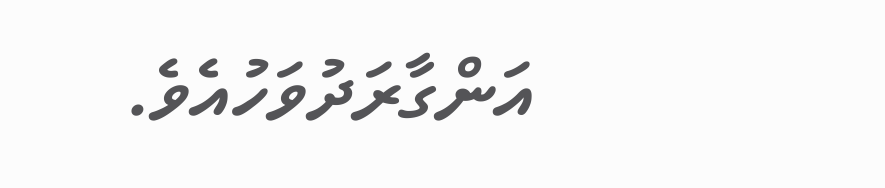އަންގާރަދުވަހުއެވެ.